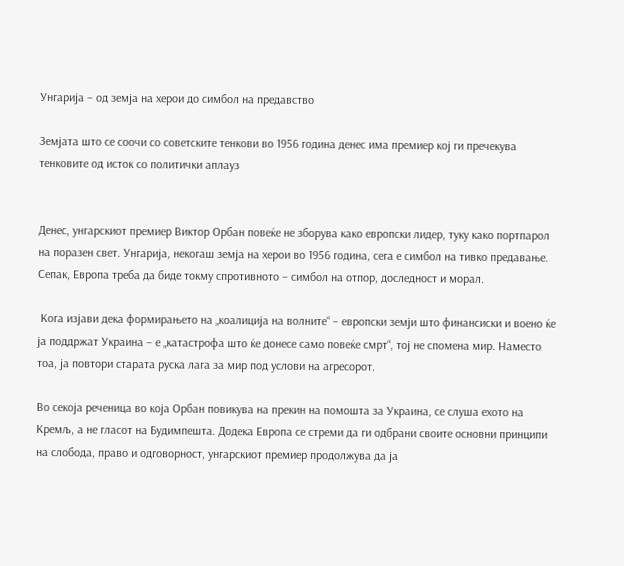Унгарија – од земја на херои до симбол на предавство

Земјата што се соочи со советските тенкови во 1956 година денес има премиер кој ги пречекува тенковите од исток со политички аплауз


Денес, унгарскиот премиер Виктор Орбан повеќе не зборува како европски лидер, туку како портпарол на поразен свет. Унгарија, некогаш земја на херои во 1956 година, сега е симбол на тивко предавање. Сепак, Европа треба да биде токму спротивното – симбол на отпор, доследност и морал.

 Кога изјави дека формирањето на „коалиција на волните“ – европски земји што финансиски и воено ќе ја поддржат Украина – е „катастрофа што ќе донесе само повеќе смрт“, тој не спомена мир. Наместо тоа, ја повтори старата руска лага за мир под услови на агресорот.

Во секоја реченица во која Орбан повикува на прекин на помошта за Украина, се слуша ехото на Кремљ, а не гласот на Будимпешта. Додека Европа се стреми да ги одбрани своите основни принципи на слобода, право и одговорност, унгарскиот премиер продолжува да ја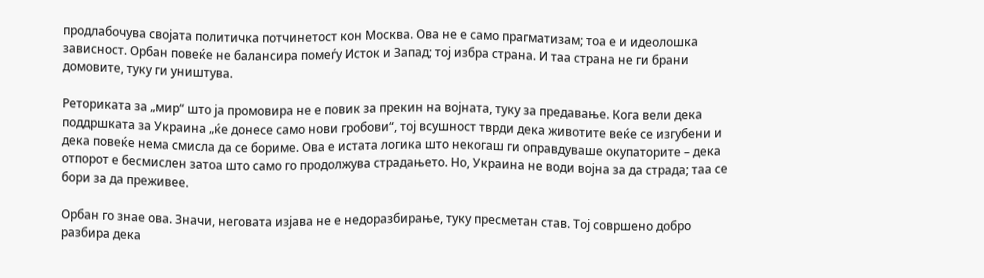продлабочува својата политичка потчинетост кон Москва. Ова не е само прагматизам; тоа е и идеолошка зависност. Орбан повеќе не балансира помеѓу Исток и Запад; тој избра страна. И таа страна не ги брани домовите, туку ги уништува.

Реториката за „мир“ што ја промовира не е повик за прекин на војната, туку за предавање. Кога вели дека поддршката за Украина „ќе донесе само нови гробови“, тој всушност тврди дека животите веќе се изгубени и дека повеќе нема смисла да се бориме. Ова е истата логика што некогаш ги оправдуваше окупаторите – дека отпорот е бесмислен затоа што само го продолжува страдањето. Но, Украина не води војна за да страда; таа се бори за да преживее.

Орбан го знае ова. Значи, неговата изјава не е недоразбирање, туку пресметан став. Тој совршено добро разбира дека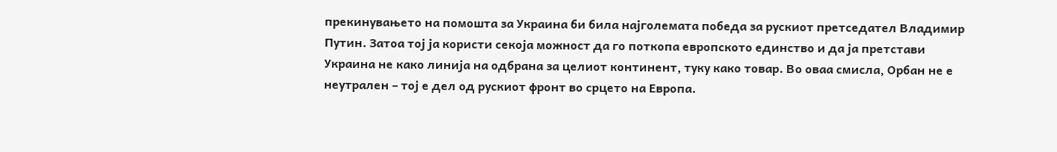прекинувањето на помошта за Украина би била најголемата победа за рускиот претседател Владимир Путин. Затоа тој ја користи секоја можност да го поткопа европското единство и да ја претстави Украина не како линија на одбрана за целиот континент, туку како товар. Во оваа смисла, Орбан не е неутрален – тој е дел од рускиот фронт во срцето на Европа.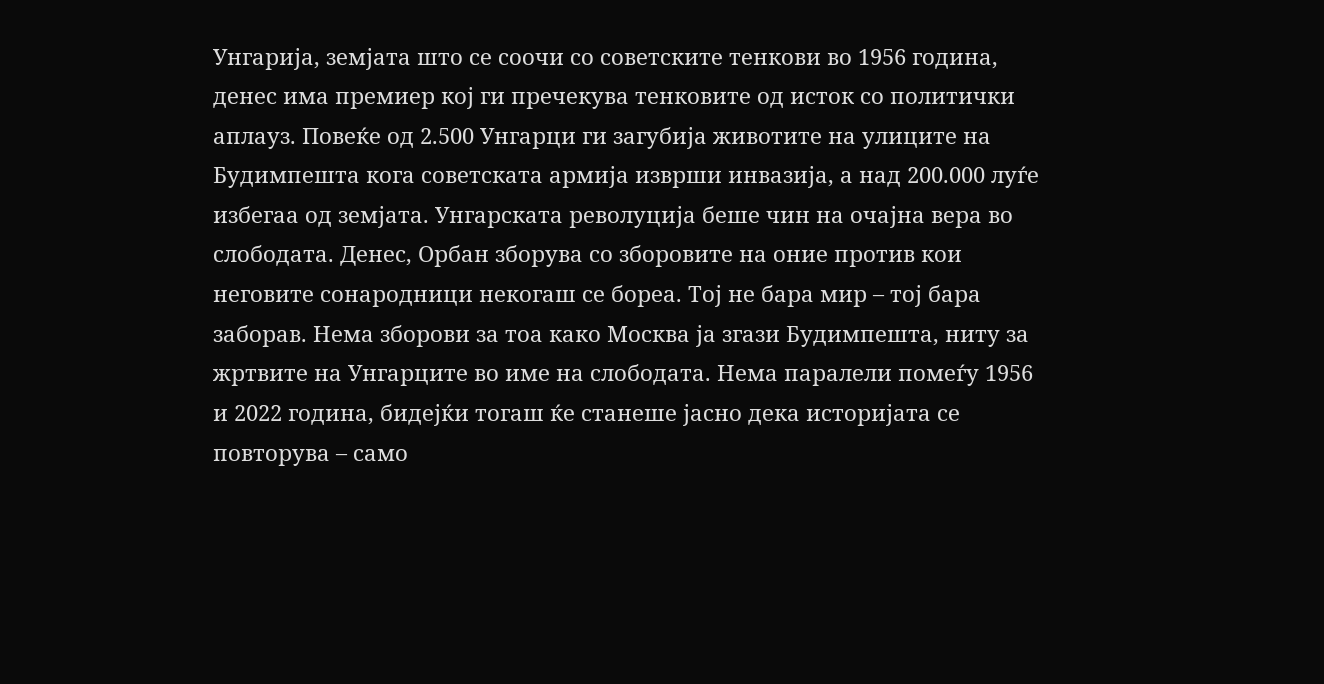Унгарија, земјата што се соочи со советските тенкови во 1956 година, денес има премиер кој ги пречекува тенковите од исток со политички аплауз. Повеќе од 2.500 Унгарци ги загубија животите на улиците на Будимпешта кога советската армија изврши инвазија, а над 200.000 луѓе избегаа од земјата. Унгарската револуција беше чин на очајна вера во слободата. Денес, Орбан зборува со зборовите на оние против кои неговите сонародници некогаш се бореа. Тој не бара мир – тој бара заборав. Нема зборови за тоа како Москва ја згази Будимпешта, ниту за жртвите на Унгарците во име на слободата. Нема паралели помеѓу 1956 и 2022 година, бидејќи тогаш ќе станеше јасно дека историјата се повторува – само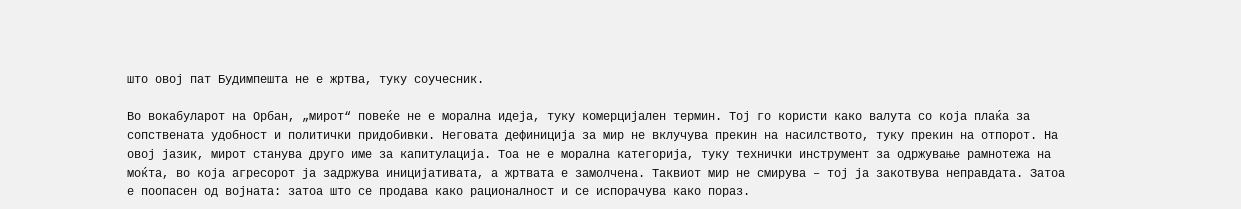што овој пат Будимпешта не е жртва, туку соучесник.

Во вокабуларот на Орбан, „мирот“ повеќе не е морална идеја, туку комерцијален термин. Тој го користи како валута со која плаќа за сопствената удобност и политички придобивки. Неговата дефиниција за мир не вклучува прекин на насилството, туку прекин на отпорот. На овој јазик, мирот станува друго име за капитулација. Тоа не е морална категорија, туку технички инструмент за одржување рамнотежа на моќта, во која агресорот ја задржува иницијативата, а жртвата е замолчена. Таквиот мир не смирува – тој ја закотвува неправдата. Затоа е поопасен од војната: затоа што се продава како рационалност и се испорачува како пораз.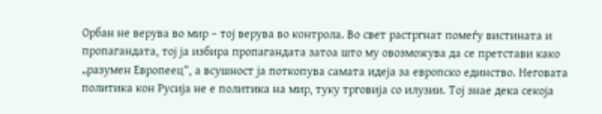Орбан не верува во мир – тој верува во контрола. Во свет растргнат помеѓу вистината и пропагандата, тој ја избира пропагандата затоа што му овозможува да се претстави како „разумен Европеец“, а всушност ја поткопува самата идеја за европско единство. Неговата политика кон Русија не е политика на мир, туку трговија со илузии. Тој знае дека секоја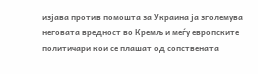изјава против помошта за Украина ја зголемува неговата вредност во Кремљ и меѓу европските политичари кои се плашат од сопствената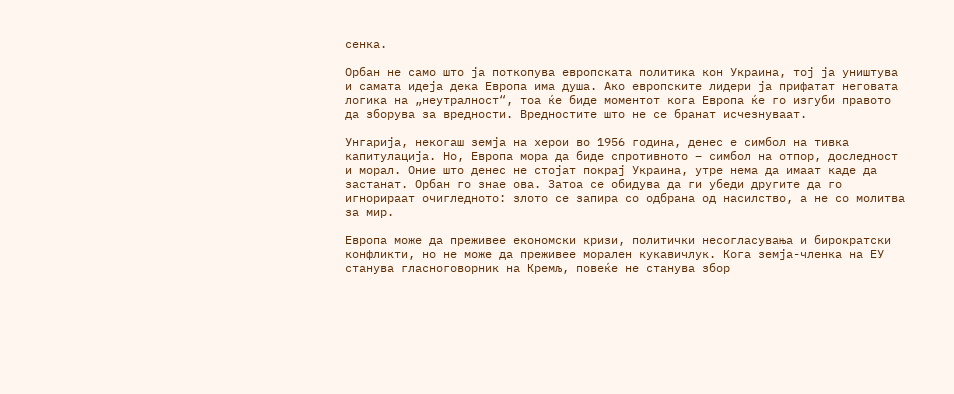сенка.

Орбан не само што ја поткопува европската политика кон Украина, тој ја уништува и самата идеја дека Европа има душа. Ако европските лидери ја прифатат неговата логика на „неутралност“, тоа ќе биде моментот кога Европа ќе го изгуби правото да зборува за вредности. Вредностите што не се бранат исчезнуваат.

Унгарија, некогаш земја на херои во 1956 година, денес е симбол на тивка капитулација. Но, Европа мора да биде спротивното – симбол на отпор, доследност и морал. Оние што денес не стојат покрај Украина, утре нема да имаат каде да застанат. Орбан го знае ова. Затоа се обидува да ги убеди другите да го игнорираат очигледното: злото се запира со одбрана од насилство, а не со молитва за мир.

Европа може да преживее економски кризи, политички несогласувања и бирократски конфликти, но не може да преживее морален кукавичлук. Кога земја-членка на ЕУ станува гласноговорник на Кремљ, повеќе не станува збор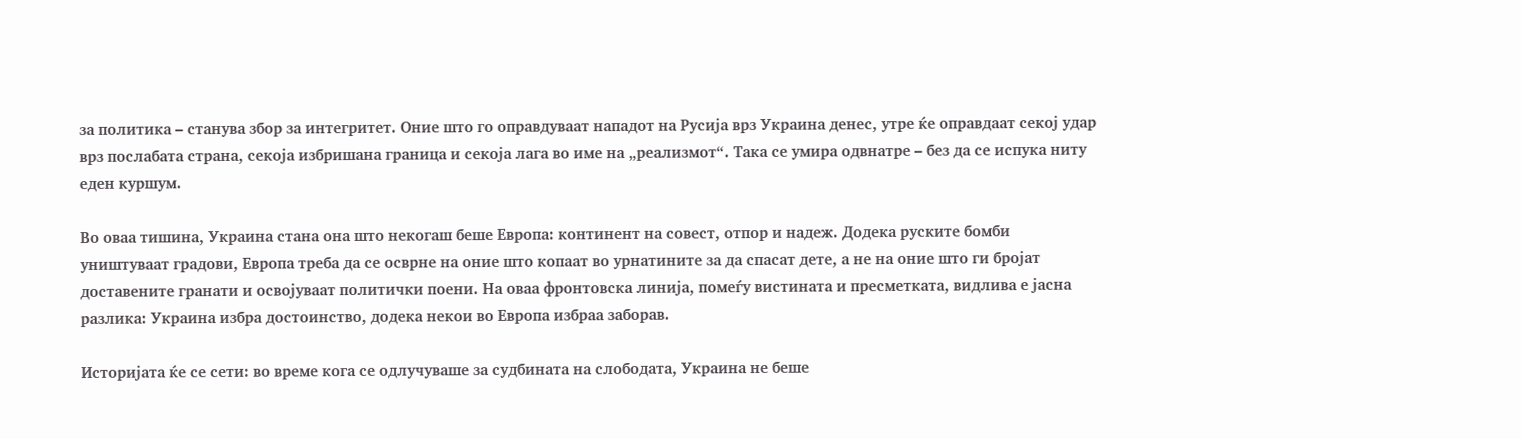за политика – станува збор за интегритет. Оние што го оправдуваат нападот на Русија врз Украина денес, утре ќе оправдаат секој удар врз послабата страна, секоја избришана граница и секоја лага во име на „реализмот“. Така се умира одвнатре – без да се испука ниту еден куршум.

Во оваа тишина, Украина стана она што некогаш беше Европа: континент на совест, отпор и надеж. Додека руските бомби уништуваат градови, Европа треба да се осврне на оние што копаат во урнатините за да спасат дете, а не на оние што ги бројат доставените гранати и освојуваат политички поени. На оваа фронтовска линија, помеѓу вистината и пресметката, видлива е јасна разлика: Украина избра достоинство, додека некои во Европа избраа заборав.

Историјата ќе се сети: во време кога се одлучуваше за судбината на слободата, Украина не беше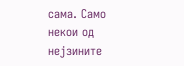сама. Само некои од нејзините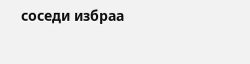соседи избраа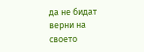да не бидат верни на своето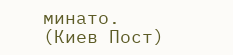минато. (Киев Пост)